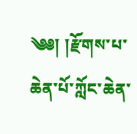༄༅། །རྫོགས་པ་ཆེན་པོ་ཀློང་ཆེན་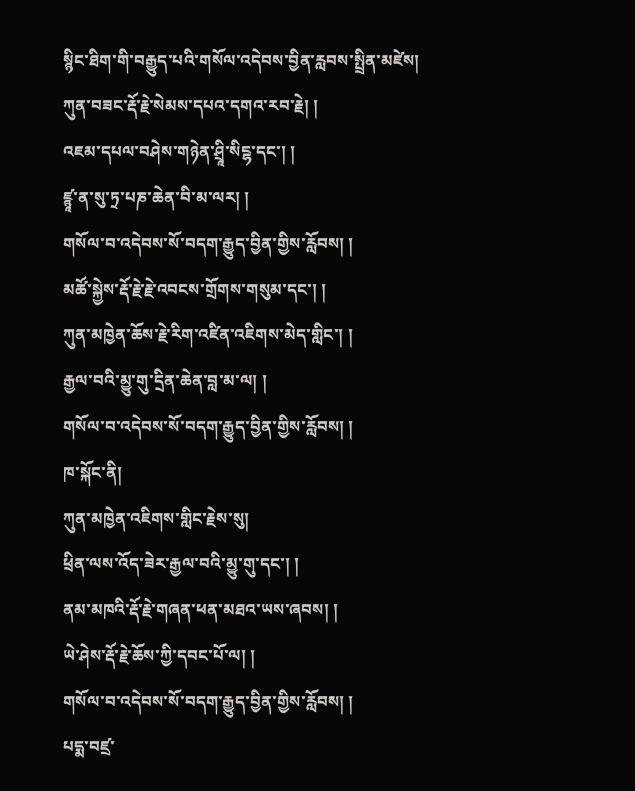སྙིང་ཐིག་གི་བརྒྱུད་པའི་གསོལ་འདེབས་བྱིན་རླབས་སྤྲིན་མཛེས།
ཀུན་བཟང་རྡོ་རྗེ་སེམས་དཔའ་དགའ་རབ་རྗེ། །
འཇམ་དཔལ་བཤེས་གཉེན་ཤྲཱི་སིངྷ་དང་། །
ཛྙཱ་ན་སུ་ཏྲ་པཎ་ཆེན་བི་མ་ལར། །
གསོལ་བ་འདེབས་སོ་བདག་རྒྱུད་བྱིན་གྱིས་རློབས། །
མཚོ་སྐྱེས་རྡོ་རྗེ་རྗེ་འབངས་གྲོགས་གསུམ་དང་། །
ཀུན་མཁྱེན་ཆོས་རྗེ་རིག་འཛིན་འཇིགས་མེད་གླིང་། །
རྒྱལ་བའི་མྱུ་གུ་དྲིན་ཆེན་བླ་མ་ལ། །
གསོལ་བ་འདེབས་སོ་བདག་རྒྱུད་བྱིན་གྱིས་རློབས། །
ཁ་སྐོང་ནི།
ཀུན་མཁྱེན་འཇིགས་གླིང་རྗེས་སུ།
ཕྲིན་ལས་འོད་ཟེར་རྒྱལ་བའི་མྱུ་གུ་དང་། །
ནམ་མཁའི་རྡོ་རྗེ་གཞན་ཕན་མཐའ་ཡས་ཞབས། །
ཡེ་ཤེས་རྡོ་རྗེ་ཆོས་ཀྱི་དབང་པོ་ལ། །
གསོལ་བ་འདེབས་སོ་བདག་རྒྱུད་བྱིན་གྱིས་རློབས། །
པདྨ་བཛྲ་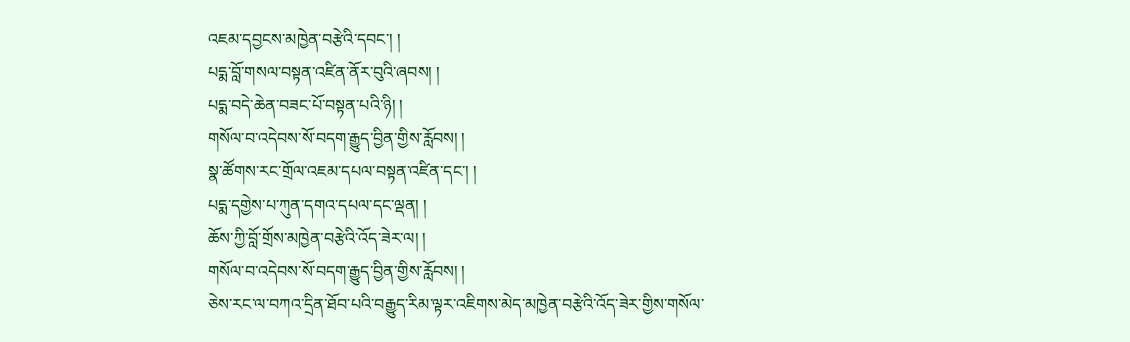འཇམ་དབྱངས་མཁྱེན་བརྩེའི་དབང་། །
པདྨ་བློ་གསལ་བསྟན་འཛིན་ནོར་བུའི་ཞབས། །
པདྨ་བདེ་ཆེན་བཟང་པོ་བསྟན་པའི་ཉི། །
གསོལ་བ་འདེབས་སོ་བདག་རྒྱུད་བྱིན་གྱིས་རློབས། །
སྣ་ཚོགས་རང་གྲོལ་འཇམ་དཔལ་བསྟན་འཛིན་དང་། །
པདྨ་དགྱེས་པ་ཀུན་དགའ་དཔལ་དང་ལྡན། །
ཆོས་ཀྱི་བློ་གྲོས་མཁྱེན་བརྩེའི་འོད་ཟེར་ལ། །
གསོལ་བ་འདེབས་སོ་བདག་རྒྱུད་བྱིན་གྱིས་རློབས། །
ཅེས་རང་ལ་བཀའ་དྲིན་ཐོབ་པའི་བརྒྱུད་རིམ་ལྟར་འཇིགས་མེད་མཁྱེན་བརྩེའི་འོད་ཟེར་གྱིས་གསོལ་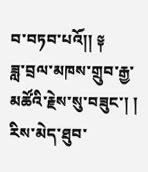བ་བཏབ་པའོ།། ༈
ཟླ་བྲལ་མཁས་གྲུབ་རྒྱ་མཚོའི་རྗེས་སུ་བཟུང་། །
རིས་མེད་ཐུབ་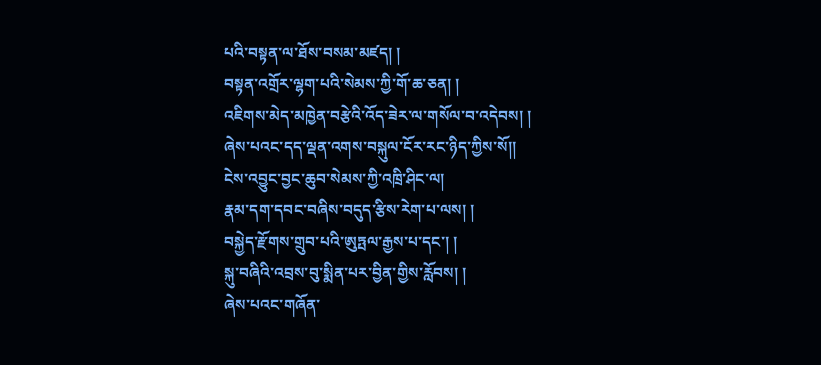པའི་བསྟན་ལ་ཐོས་བསམ་མཛད། །
བསྟན་འགྲོར་ལྷག་པའི་སེམས་ཀྱི་གོ་ཆ་ཅན། །
འཇིགས་མེད་མཁྱེན་བརྩེའི་འོད་ཟེར་ལ་གསོལ་བ་འདེབས། །
ཞེས་པའང་དད་ལྡན་འགས་བསྐུལ་ངོར་རང་ཉིད་ཀྱིས་སོ།།
ངེས་འབྱུང་བྱང་ཆུབ་སེམས་ཀྱི་འཁྲི་ཤིང་ལ།
རྣམ་དག་དབང་བཞིས་བདུད་རྩིས་རེག་པ་ལས། །
བསྐྱེད་རྫོགས་གྲུབ་པའི་ཨུཏྤལ་རྒྱས་པ་དང་། །
སྐུ་བཞིའི་འབྲས་བུ་སྨིན་པར་བྱིན་གྱིས་རློབས། །
ཞེས་པའང་གཞོན་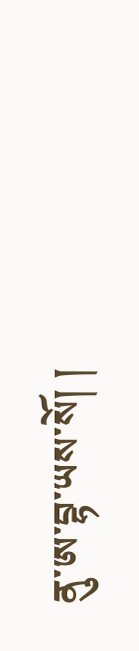ནུ་ཨ་བྷ་ཡས་སོ། །